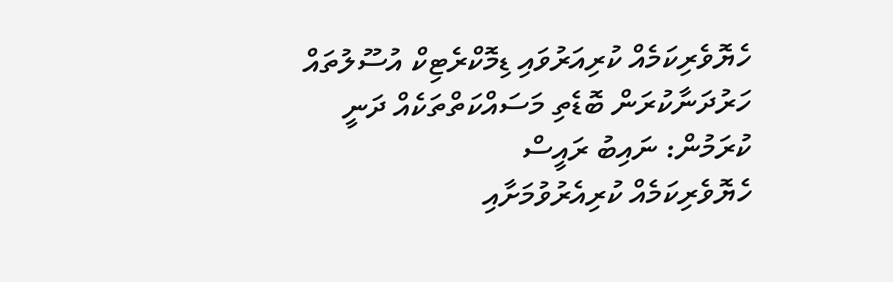ހެޔޮވެރިކަމެއް ކުރިއަރުވައި ޑިމޮކްރެޓިކް އުސޫލުތައް ހަރުދަނާކުރަން ބޮޑެތި މަސައްކަތްތަކެއް ދަނީ ކުރަމުން: ނައިބު ރައީސް
ހެޔޮވެރިކަމެއް ކުރިއެރުވުމަށާއި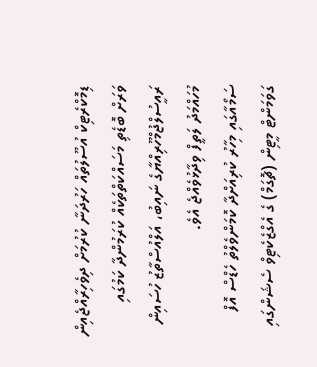ޑިމޮކްރެޓިކް އުސޫލުތައް ހަރުދަނާ ކުރުމަށް ދިވެހިރާއްޖެއިން ވަރަށް ބޮޑެތި މަސައްކަތްތަކެއް ކުރަމުންދާ ކަމުގައި ރައީސުލްޖުމްހޫރިއްޔާގެ ނައިބު، އަލްއުސްތާޒު ހުސައިން މުހައްމަދު ލަތީފް ވިދާޅުވެއްޖެ އެވެ.
ސަމޯއާގައި މިހާރު ކުރިއަށްދާ ކޮމަންވެލްތު ހެޑްސް އޮފް ގަވަމަންޓް މީޓިން (ޗޮގަމް) ގެ އެގްޒެކެޓިވް ސެޝަންގައި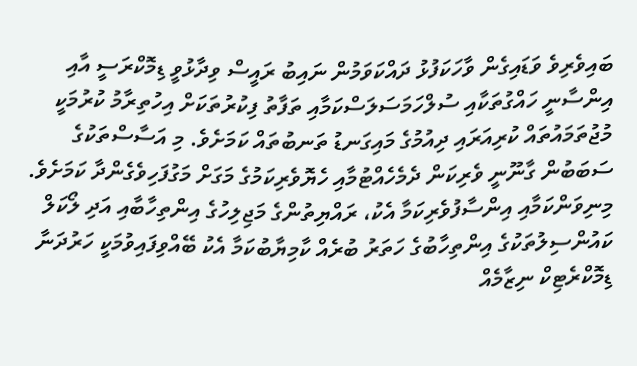ބައިވެރިވެ ވަޑައިގެން ވާހަކަފުޅު ދައްކަވަމުން ނައިބު ރައީސް ވިދާޅުވީ ޑިމޮކްރަސީ އާއި އިންސާނީ ހައްގުތަކާއި ސުލްހަމަސަލަސްކަމާއި ތަފާތު ފިކުރުތަކަށް އިހުތިރާމު ކުރުމަކީ މުޖުތަމައުތައް ކުރިއަރައި ދިއުމުގެ މައިގަނޑު ތަނބުތައް ކަމަށެވެ. މި އަސާސްތަކުގެ ސަބަބުން ގާނޫނީ ވެރިކަން ދެމެހެއްޓުމާއި ހެޔޮވެރިކަމުގެ މަގަށް މަގުފަހިވެގެންދާ ކަމަށެވެ.
މިނިވަންކަމާއި އިންސާފުވެރިކަމާ އެކު، ރައްޔިތުންގެ މަޖިލިހުގެ އިންތިހާބާއި އަދި ލޯކަލް ކައުންސިލުތަކުގެ އިންތިހާބުގެ ހަތަރު ބުރެއް ކާމިޔާބުކަމާ އެކު ބޭއްވިފައިވުމަކީ ހަރުދަނާ ޑިމޮކްރެޓިކް ނިޒާމެއް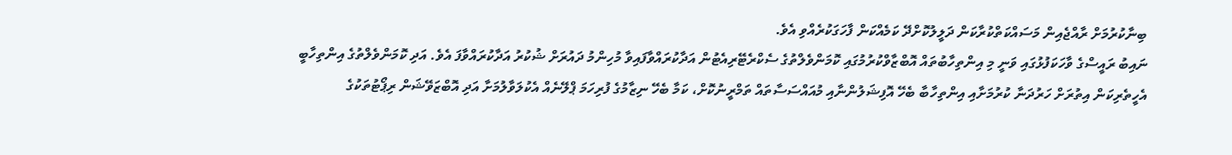ބިނާކުރުމަށް ރާއްޖެއިން މަސައްކަތްކުރާކަން ދަލީލުކޮށްދޭ ކަމެއްކަން ފާހަގަކުރެއްވި އެވެ.
ނައިބު ރައީސްގެ ވާހަކަފުޅުގައި ވަނީ މި އިންތިހާބުތައް އޮބްޒާވްކުރުމުގައި ކޮމަންވެލްތުގެ ސެކްރެޓޭރިއެޓުން އަދާކުރައްވާފައިވާ މުހިންމު ދައުރަށް ޝުކުރު އަދާކުރައްވާފަ އެވެ. އަދި ކޮމަންވެލްތުގެ އިންތިހާބީ އެހީތެރިކަން އިތުރަށް ހަރުދަނާ ކުރުމަށާއި އިންތިހާބާ ބެހޭ އޮފިޝަލުންނާއި މުއައްސަސާތައް ތަމްރީނުކޮށް، ކަމާ ބެހޭ ނިޒާމުގެ ފުރިހަމަ ޕްލޭނެއް އެކުލަވާލުމަށާ އަދި އޮބްޒަވޭޝަން ރިޕޯޓުތަކުގެ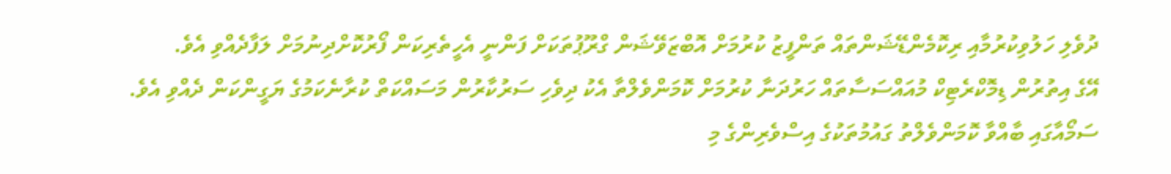ދުވެލި ހަލުވިކުރުމާއި ރިކޮމެންޑޭޝަންތައް ތަންފީޒު ކުރުމަށް އޮބްޒަވޭޝަން ގްރޫޕުތަކަށް ފަންނީ އެހީތެރިކަން ފޯރުކޮށްދިނުމަށް ލަފާދެއްވި އެވެ.
އޭގެ އިތުރުން ޑިމޮކްރެޓިކް މުއައްސަސާތައް ހަރުދަނާ ކުރުމަށް ކޮމަންވެލްތާ އެކު ދިވެހި ސަރުކާރުން މަސައްކަތް ކުރާނެކަމުގެ ޔަގީންކަން ދެއްވި އެވެ.
ސަމޯއާގައި ބާއްވާ ކޮމަންވެލްތު ގައުމުތަކުގެ އިސްވެރިންގެ މި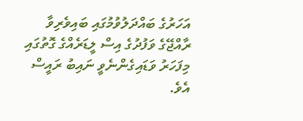އަހަރުގެ ބައްދަލުވުމުގައި ބައިވެރިވާ ރާއްޖޭގެ ވަފުދުގެ އިސް ލީޑަރެއްގެ ގޮތުގައި މިފަހަރު ވަޑައިގެންނެވީ ނައިބު ރައީސް އެވެ.